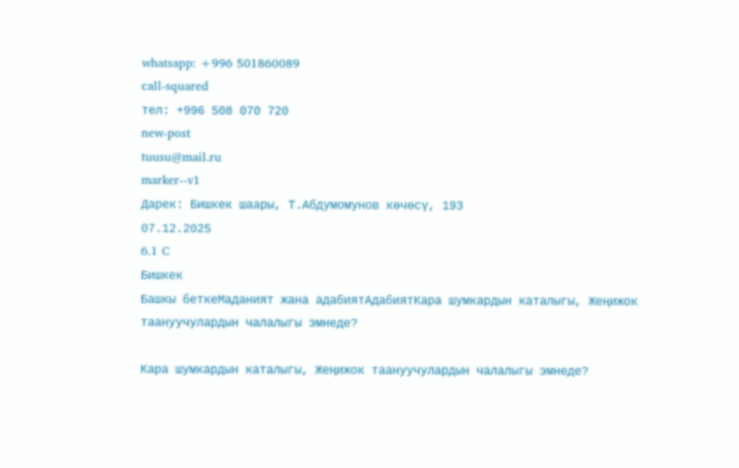whatsapp: +996 501860089
call-squared
тел: +996 508 070 720
new-post
tuusu@mail.ru
marker--v1
Дарек: Бишкек шаары, Т.Абдумомунов көчөсү, 193
07.12.2025
6.1 C
Бишкек
Башкы беткеМаданият жана адабиятАдабиятКара шумкардын каталыгы, Жеңижок таануучулардын чалалыгы эмнеде?

Кара шумкардын каталыгы, Жеңижок таануучулардын чалалыгы эмнеде?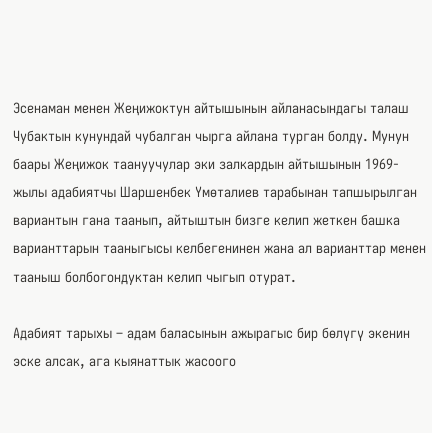Эсенаман менен Жеңижоктун айтышынын айланасындагы талаш Чубактын кунундай чубалган чырга айлана турган болду. Мунун баары Жеңижок таануучулар эки залкардын айтышынын 1969-жылы адабиятчы Шаршенбек Үмөталиев тарабынан тапшырылган вариантын гана таанып, айтыштын бизге келип жеткен башка варианттарын тааныгысы келбегенинен жана ал варианттар менен тааныш болбогондуктан келип чыгып отурат.

Адабият тарыхы – адам баласынын ажырагыс бир бөлүгү экенин эске алсак, ага кыянаттык жасоого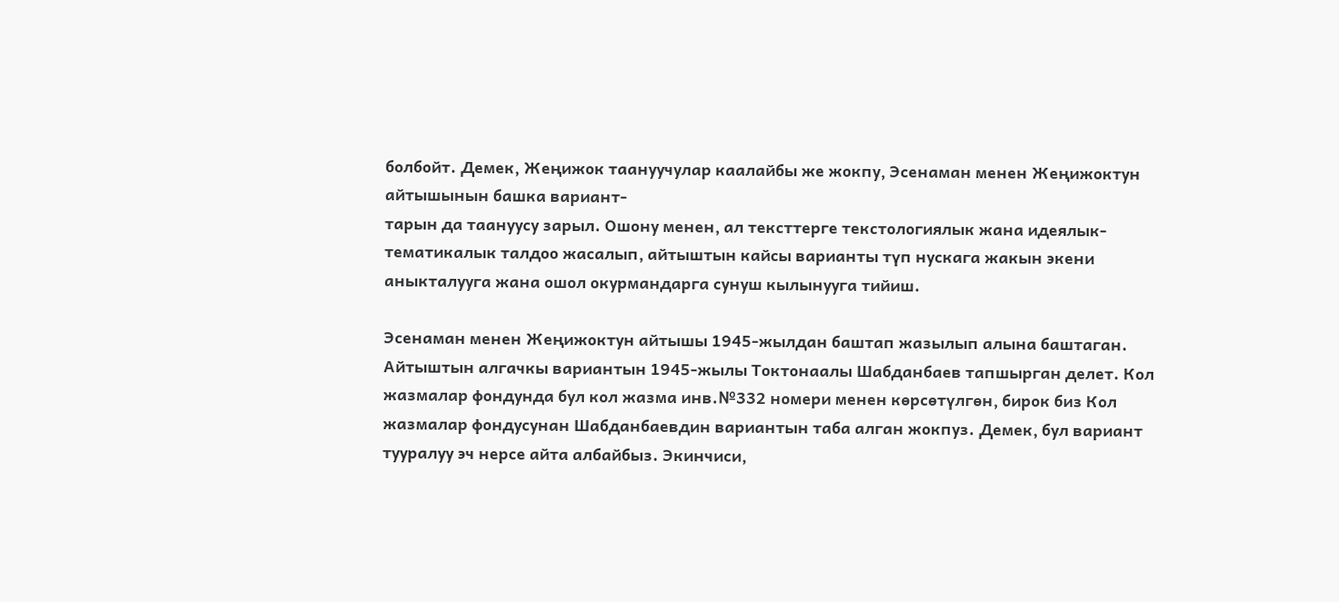болбойт. Демек, Жеңижок таануучулар каалайбы же жокпу, Эсенаман менен Жеңижоктун айтышынын башка вариант-
тарын да таануусу зарыл. Ошону менен, ал тексттерге текстологиялык жана идеялык-тематикалык талдоо жасалып, айтыштын кайсы варианты түп нускага жакын экени аныкталууга жана ошол окурмандарга сунуш кылынууга тийиш.

Эсенаман менен Жеңижоктун айтышы 1945-жылдан баштап жазылып алына баштаган. Айтыштын алгачкы вариантын 1945-жылы Токтонаалы Шабданбаев тапшырган делет. Кол жазмалар фондунда бул кол жазма инв.№332 номери менен көрсөтүлгөн, бирок биз Кол жазмалар фондусунан Шабданбаевдин вариантын таба алган жокпуз. Демек, бул вариант тууралуу эч нерсе айта албайбыз. Экинчиси,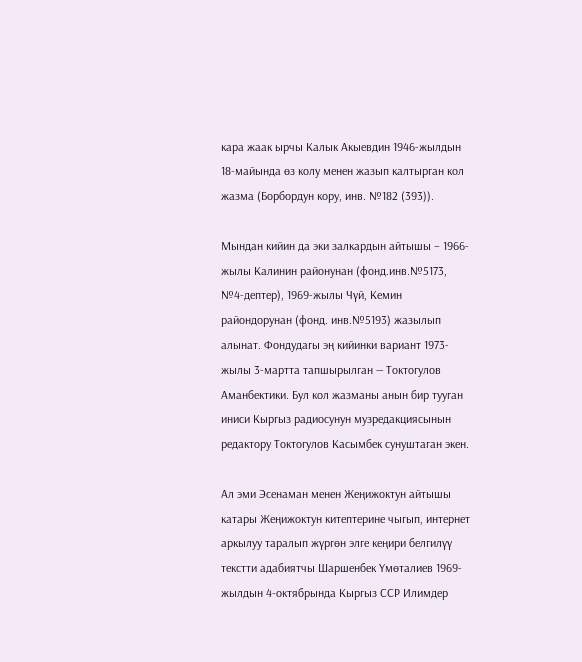кара жаак ырчы Калык Акыевдин 1946-жылдын 18-майында өз колу менен жазып калтырган кол жазма (Борбордун кору, инв. №182 (393)).

Мындан кийин да эки залкардын айтышы – 1966-жылы Калинин районунан (фонд.инв.№5173, №4-дептер), 1969-жылы Чүй, Кемин райондорунан (фонд. инв.№5193) жазылып алынат. Фондудагы эң кийинки вариант 1973-жылы 3-мартта тапшырылган — Токтогулов Аманбектики. Бул кол жазманы анын бир тууган иниси Кыргыз радиосунун музредакциясынын редактору Токтогулов Касымбек сунуштаган экен.

Ал эми Эсенаман менен Жеңижоктун айтышы катары Жеңижоктун китептерине чыгып, интернет аркылуу таралып жүргөн элге кеңири белгилүү текстти адабиятчы Шаршенбек Үмөталиев 1969-жылдын 4-октябрында Кыргыз ССР Илимдер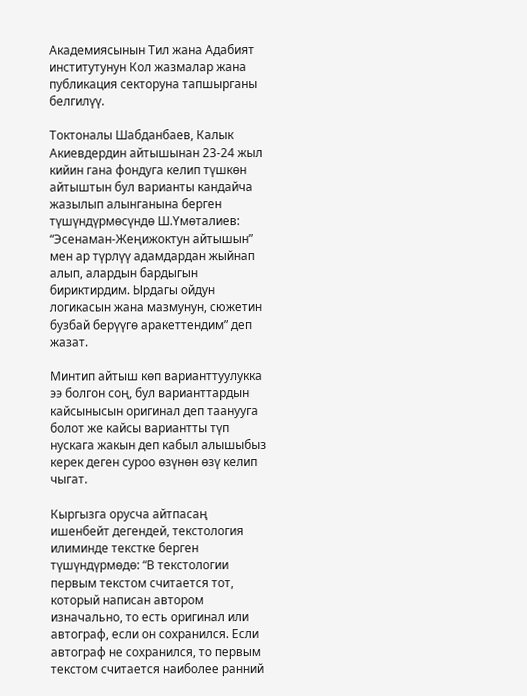Академиясынын Тил жана Адабият институтунун Кол жазмалар жана публикация секторуна тапшырганы белгилүү.

Токтоналы Шабданбаев, Калык Акиевдердин айтышынан 23-24 жыл кийин гана фондуга келип түшкөн айтыштын бул варианты кандайча жазылып алынганына берген түшүндүрмөсүндө Ш.Үмөталиев: “Эсенаман-Жеңижоктун айтышын” мен ар түрлүү адамдардан жыйнап алып, алардын бардыгын бириктирдим. Ырдагы ойдун логикасын жана мазмунун, сюжетин бузбай берүүгө аракеттендим” деп жазат.

Минтип айтыш көп варианттуулукка ээ болгон соң, бул варианттардын кайсынысын оригинал деп таанууга болот же кайсы вариантты түп нускага жакын деп кабыл алышыбыз керек деген суроо өзүнөн өзү келип чыгат.

Кыргызга орусча айтпасаң ишенбейт дегендей, текстология илиминде текстке берген түшүндүрмөдө: “В текстологии первым текстом считается тот, который написан автором изначально, то есть оригинал или автограф, если он сохранился. Если автограф не сохранился, то первым текстом считается наиболее ранний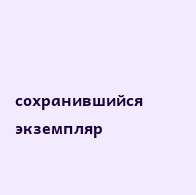сохранившийся экземпляр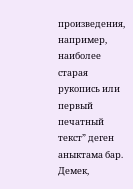произведения, например, наиболее старая рукопись или первый печатный текст” деген аныктама бар. Демек,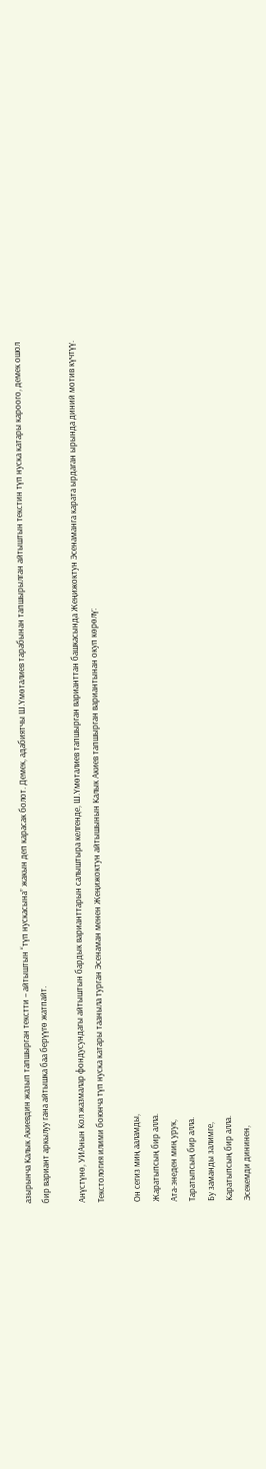азырынча Калык Акиевдин жазып тапшырган текстти – айтыштын “түп нускасына” жакын деп карасак болот. Демек, адабиятчы Ш.Үмөталиев тарабынан тапшырылган айтыштын текстин түп нуска катары кароого, демек ошол бир вариант аркылуу гана айтышка баа берүүгө жатпайт.

Анүстүнө, УИАнын Кол жазмалар фондусундагы айтыштын бардык варианттарын салыштыра келгенде, Ш.Үмөталиев тапшырган варианттан башкасында Жеңижоктун Эсенаманга карата ырдаган ырында диний мотив күчтүү. Текстология илими боюнча түп нуска катары тааныла турган Эсенаман менен Жеңижоктун айтышынын Калык Акиев тапшырган вариантынан окуп көрөлү:

Он сегиз миң ааламды,
Жаратыпсың бир алла.
Ата-энеден миң урук,
Таратыпсың бир алла.
Бу заманды залимге,
Каратыпсың бир алла.
Эсекемди дининен,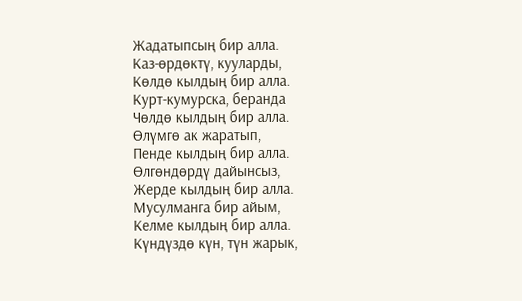Жадатыпсың бир алла.
Каз-өрдөктү, кууларды,
Көлдө кылдың бир алла.
Курт-кумурска, беранда
Чөлдө кылдың бир алла.
Өлүмгө ак жаратып,
Пенде кылдың бир алла.
Өлгөндөрдү дайынсыз,
Жерде кылдың бир алла.
Мусулманга бир айым,
Келме кылдың бир алла.
Күндүздө күн, түн жарык,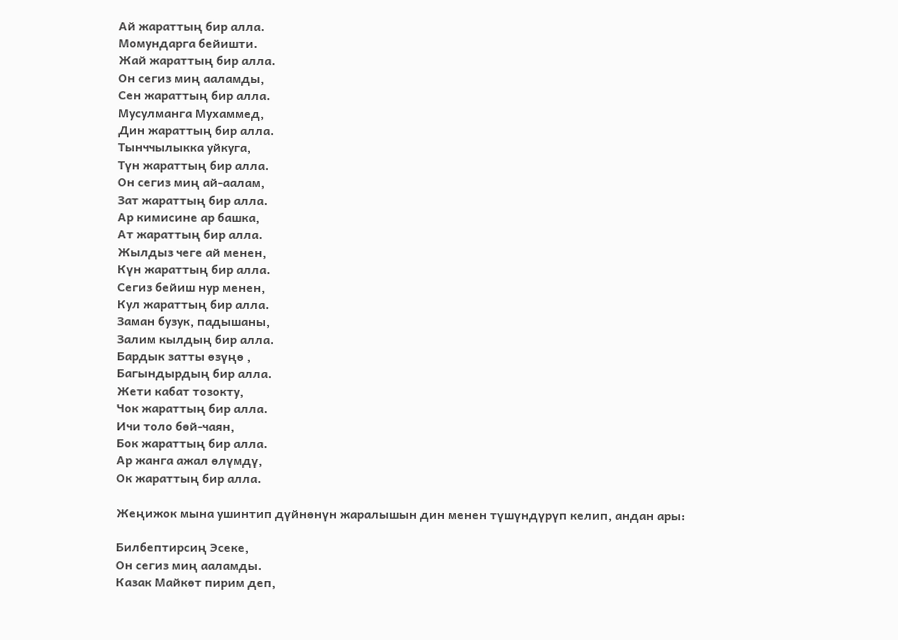Ай жараттың бир алла.
Момундарга бейишти.
Жай жараттың бир алла.
Он сегиз миң ааламды,
Сен жараттың бир алла.
Мусулманга Мухаммед,
Дин жараттың бир алла.
Тынччылыкка уйкуга,
Түн жараттың бир алла.
Он сегиз миң ай-аалам,
Зат жараттың бир алла.
Ар кимисине ар башка,
Ат жараттың бир алла.
Жылдыз чеге ай менен,
Күн жараттың бир алла.
Сегиз бейиш нур менен,
Кул жараттың бир алла.
Заман бузук, падышаны,
Залим кылдың бир алла.
Бардык затты өзүңө ,
Багындырдың бир алла.
Жети кабат тозокту,
Чок жараттың бир алла.
Ичи толо бөй-чаян,
Бок жараттың бир алла.
Ар жанга ажал өлүмдү,
Ок жараттың бир алла.

Жеңижок мына ушинтип дүйнөнүн жаралышын дин менен түшүндүрүп келип, андан ары:

Билбептирсиң Эсеке,
Он сегиз миң ааламды.
Казак Майкөт пирим деп,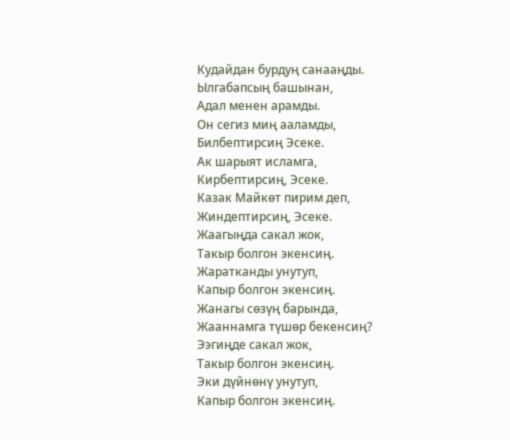Кудайдан бурдуң санааңды.
Ылгабапсың башынан,
Адал менен арамды.
Он сегиз миң ааламды,
Билбептирсиң Эсеке.
Ак шарыят исламга,
Кирбептирсиң, Эсеке.
Казак Майкөт пирим деп,
Жиндептирсиң, Эсеке.
Жаагыңда сакал жок,
Такыр болгон экенсиң.
Жаратканды унутуп,
Капыр болгон экенсиң.
Жанагы сөзүң барында,
Жааннамга түшөр бекенсиң?
Ээгиңде сакал жок,
Такыр болгон экенсиң.
Эки дүйнөнү унутуп,
Капыр болгон экенсиң.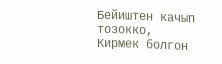Бейиштен качып тозокко,
Кирмек болгон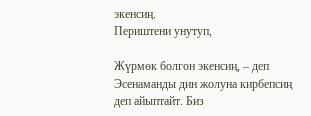экенсиң.
Периштени унутуп,

Жүрмөк болгон экенсиң, – деп Эсенаманды дин жолуна кирбепсиң деп айыптайт. Биз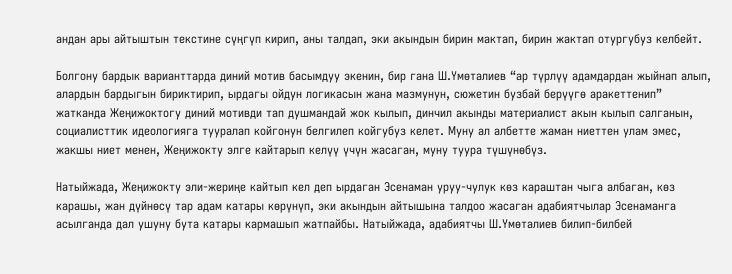андан ары айтыштын текстине сүңгүп кирип, аны талдап, эки акындын бирин мактап, бирин жактап отургубуз келбейт.

Болгону бардык варианттарда диний мотив басымдуу экенин, бир гана Ш.Үмөталиев “ар түрлүү адамдардан жыйнап алып, алардын бардыгын бириктирип, ырдагы ойдун логикасын жана мазмунун, сюжетин бузбай берүүгө аракеттенип” жатканда Жеңижоктогу диний мотивди тап душмандай жок кылып, динчил акынды материалист акын кылып салганын, социалисттик идеологияга тууралап койгонун белгилеп койгубуз келет. Муну ал албетте жаман ниеттен улам эмес, жакшы ниет менен, Жеңижокту элге кайтарып келүү үчүн жасаган, муну туура түшүнөбүз.

Натыйжада, Жеңижокту эли-жериңе кайтып кел деп ырдаган Эсенаман уруу-чулук көз караштан чыга албаган, көз карашы, жан дүйнөсү тар адам катары көрүнүп, эки акындын айтышына талдоо жасаган адабиятчылар Эсенаманга асылганда дал ушуну бута катары кармашып жатпайбы. Натыйжада, адабиятчы Ш.Үмөталиев билип-билбей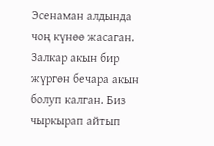Эсенаман алдында чоң күнөө жасаган. Залкар акын бир жүргөн бечара акын болуп калган. Биз чыркырап айтып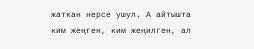жаткан нерсе ушул. А айтышта ким жеңген, ким жеңилген, ал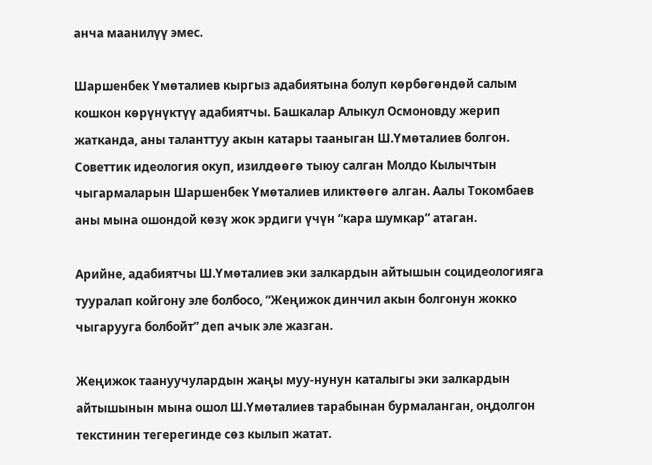анча маанилүү эмес.

Шаршенбек Үмөталиев кыргыз адабиятына болуп көрбөгөндөй салым кошкон көрүнүктүү адабиятчы. Башкалар Алыкул Осмоновду жерип жатканда, аны таланттуу акын катары тааныган Ш.Үмөталиев болгон. Советтик идеология окуп, изилдөөгө тыюу салган Молдо Кылычтын чыгармаларын Шаршенбек Үмөталиев иликтөөгө алган. Аалы Токомбаев аны мына ошондой көзү жок эрдиги үчүн “кара шумкар” атаган.

Арийне, адабиятчы Ш.Үмөталиев эки залкардын айтышын социдеологияга
тууралап койгону эле болбосо, “Жеңижок динчил акын болгонун жокко чыгарууга болбойт” деп ачык эле жазган.

Жеңижок таануучулардын жаңы муу-нунун каталыгы эки залкардын айтышынын мына ошол Ш.Үмөталиев тарабынан бурмаланган, оңдолгон текстинин тегерегинде сөз кылып жатат.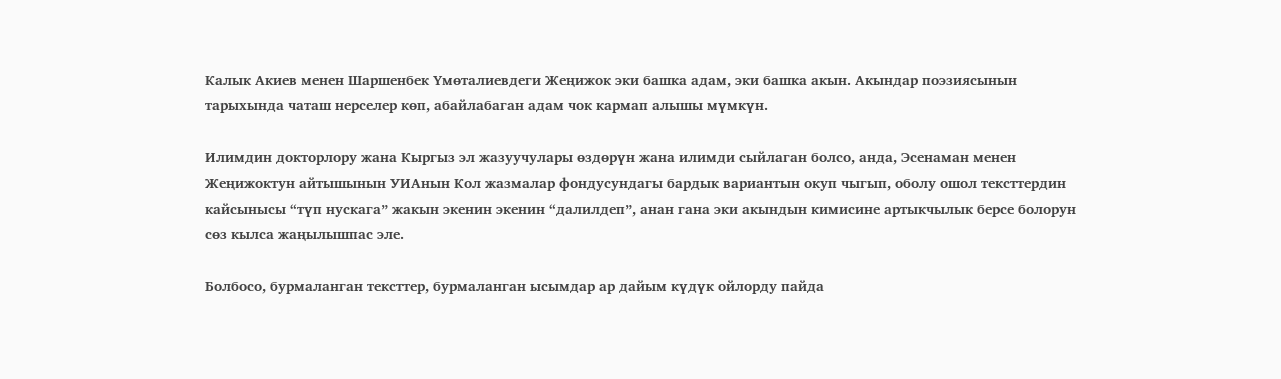Калык Акиев менен Шаршенбек Үмөталиевдеги Жеңижок эки башка адам, эки башка акын. Акындар поэзиясынын тарыхында чаташ нерселер көп, абайлабаган адам чок кармап алышы мүмкүн.

Илимдин докторлору жана Кыргыз эл жазуучулары өздөрүн жана илимди сыйлаган болсо, анда, Эсенаман менен Жеңижоктун айтышынын УИАнын Кол жазмалар фондусундагы бардык вариантын окуп чыгып, оболу ошол тексттердин кайсынысы “түп нускага” жакын экенин экенин “далилдеп”, анан гана эки акындын кимисине артыкчылык берсе болорун сөз кылса жаңылышпас эле.

Болбосо, бурмаланган тексттер, бурмаланган ысымдар ар дайым күдүк ойлорду пайда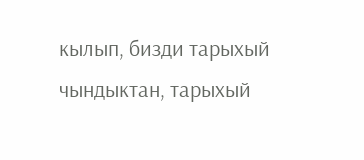кылып, бизди тарыхый чындыктан, тарыхый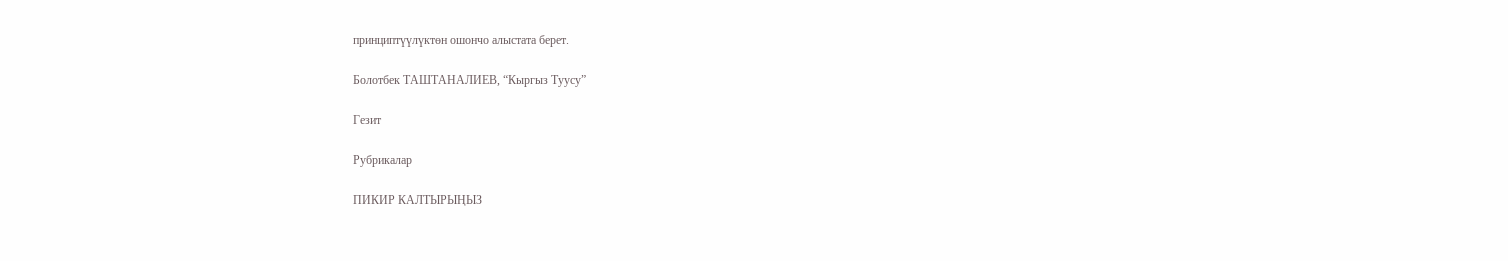принциптүүлүктөн ошончо алыстата берет.

Болотбек ТАШТАНАЛИЕВ, “Кыргыз Туусу”

Гезит

Рубрикалар

ПИКИР КАЛТЫРЫҢЫЗ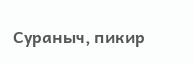Сураныч, пикир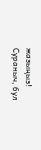жазыңыз!
Сураныч, бул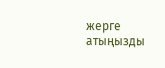жерге атыңызды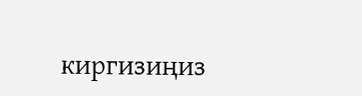киргизиңиз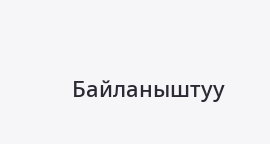Байланыштуу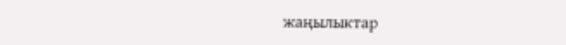жаңылыктар